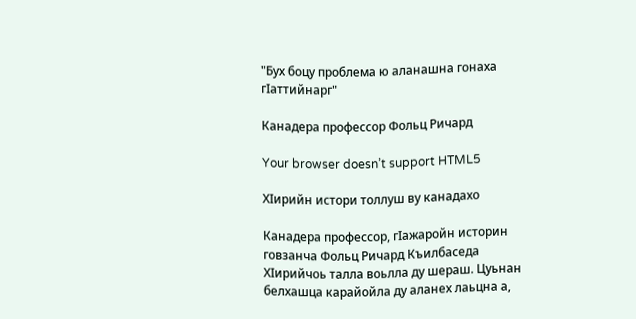"Бух боцу проблема ю аланашна гонаха гIаттийнарг"

Канадера профессор Фольц Ричард

Your browser doesn’t support HTML5

ХIирийн истори толлуш ву канадахо

Канадера профессор, гIажаройн историн говзанча Фольц Ричард Къилбаседа ХIирийчоь талла воьлла ду шераш. Цуьнан белхашца карайойла ду аланех лаьцна а,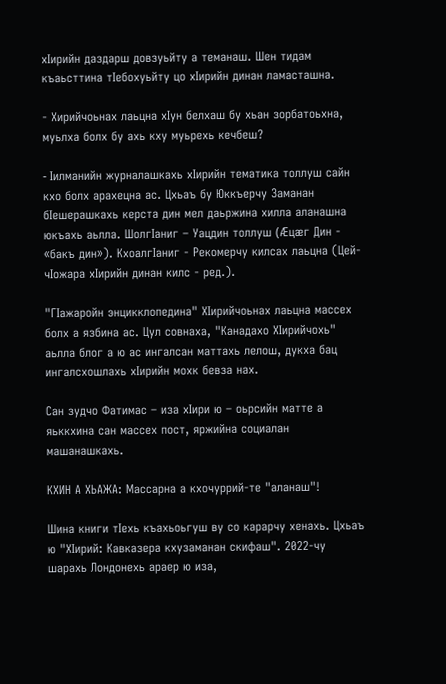хIирийн даздарш довзуьйту а теманаш. Шен тидам къаьсттина тIебохуьйту цо хIирийн динан ламасташна.

- Хирийчоьнах лаьцна хIун белхаш бу хьан зорбатоьхна, муьлха болх бу ахь кху муьрехь кечбеш?

- Iилманийн журналашкахь хIирийн тематика толлуш сайн кхо болх арахецна ас. Цхьаъ бу Юккъерчу Заманан бIешерашкахь керста дин мел даьржина хилла аланашна юкъахь аьлла. ШолгIаниг – Уацдин толлуш (Æцæг Дин - «бакъ дин»). КхоалгIаниг - Рекомерчу килсах лаьцна (Цей-чIожара хIирийн динан килс - ред.).

"ГIажаройн энцикклопедина" ХIирийчоьнах лаьцна массех болх а язбина ас. Цул совнаха, "Канадахо ХIирийчохь" аьлла блог а ю ас ингалсан маттахь лелош, дукха бац ингалсхошлахь хIирийн мохк бевза нах.

Сан зудчо Фатимас – иза хIири ю – оьрсийн матте а яьккхина сан массех пост, яржийна социалан машанашкахь.

КХИН А ХЬАЖА: Массарна а кхочуррий-те "аланаш"!

Шина книги тIехь къахьоьгуш ву со карарчу хенахь. Цхьаъ ю "ХIирий: Кавказера кхузаманан скифаш". 2022-чу шарахь Лондонехь араер ю иза,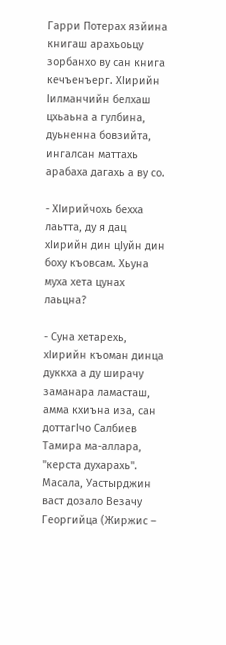Гарри Потерах язйина книгаш арахьоьцу зорбанхо ву сан книга кечъенъерг. ХIирийн Iилманчийн белхаш цхьаьна а гулбина, дуьненна бовзийта, ингалсан маттахь арабаха дагахь а ву со.

- ХIирийчохь бехха лаьтта, ду я дац хIирийн дин цIуйн дин боху къовсам. Хьуна муха хета цунах лаьцна?

- Суна хетарехь, хIирийн къоман динца дуккха а ду ширачу заманара ламасташ, амма кхиъна иза, сан доттагIчо Салбиев Тамира ма-аллара, "керста духарахь". Масала, Уастырджин васт дозало Везачу Георгийца (Жиржис –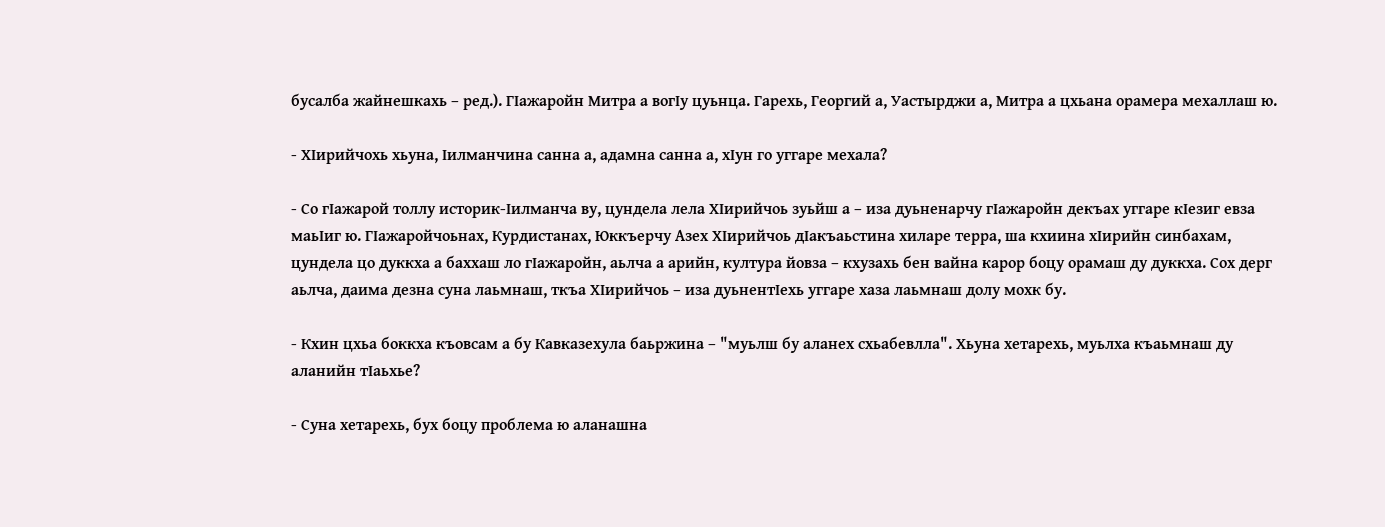бусалба жайнешкахь – ред.). ГIажаройн Митра а вогIу цуьнца. Гарехь, Георгий а, Уастырджи а, Митра а цхьана орамера мехаллаш ю.

- ХIирийчохь хьуна, Iилманчина санна а, адамна санна а, хIун го уггаре мехала?

- Со гIажарой толлу историк-Iилманча ву, цундела лела ХIирийчоь зуьйш а – иза дуьненарчу гIажаройн декъах уггаре кIезиг евза маьIиг ю. ГIажаройчоьнах, Курдистанах, Юккъерчу Азех ХIирийчоь дIакъаьстина хиларе терра, ша кхиина хIирийн синбахам, цундела цо дуккха а баххаш ло гIажаройн, аьлча а арийн, култура йовза – кхузахь бен вайна карор боцу орамаш ду дуккха. Сох дерг аьлча, даима дезна суна лаьмнаш, ткъа ХIирийчоь – иза дуьнентIехь уггаре хаза лаьмнаш долу мохк бу.

- Кхин цхьа боккха къовсам а бу Кавказехула баьржина – "муьлш бу аланех схьабевлла". Хьуна хетарехь, муьлха къаьмнаш ду аланийн тIаьхье?

- Суна хетарехь, бух боцу проблема ю аланашна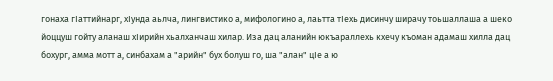гонаха гIаттийнарг, хIунда аьлча, лингвистико а, мифологино а, лаьтта тIехь дисинчу ширачу тоьшаллаша а шеко йоццуш гойту аланаш хIирийн хьалханчаш хилар. Иза дац аланийн юкъараллехь кхечу къоман адамаш хилла дац бохург, амма мотт а, синбахам а "арийн" бух болуш го, ша "алан" цIе а ю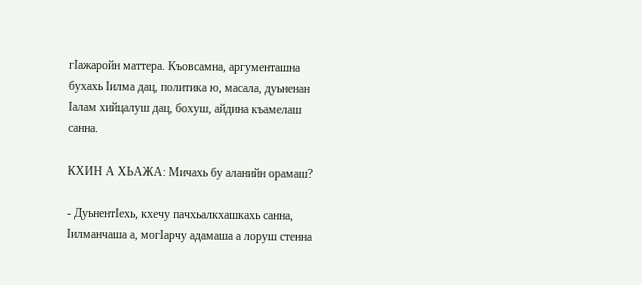гIажаройн маттера. Къовсамна, аргументашна бухахь Iилма дац, политика ю, масала, дуьненан Iалам хийцалуш дац, бохуш, айдина къамелаш санна.

КХИН А ХЬАЖА: Мичахь бу аланийн орамаш?

- ДуьнентIехь, кхечу пачхьалкхашкахь санна, Iилманчаша а, могIарчу адамаша а лоруш стенна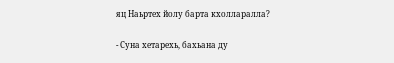яц Наьртех йолу барта кхолларалла?

- Суна хетарехь, бахьана ду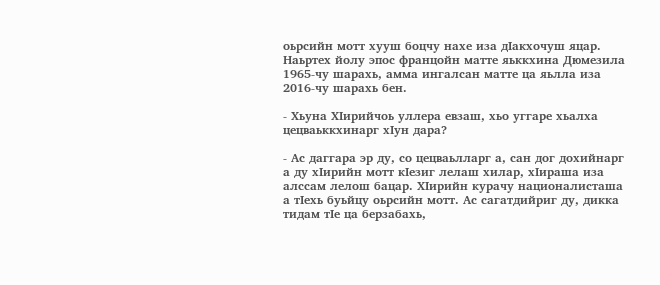оьрсийн мотт хууш боцчу нахе иза дIакхочуш яцар. Наьртех йолу эпос францойн матте яьккхина Дюмезила 1965-чу шарахь, амма ингалсан матте ца яьлла иза 2016-чу шарахь бен.

- Хьуна ХIирийчоь уллера евзаш, хьо уггаре хьалха цецваьккхинарг хIун дара?

- Ас даггара эр ду, со цецваьлларг а, сан дог дохийнарг а ду хIирийн мотт кIезиг лелаш хилар, хIираша иза алссам лелош бацар. ХIирийн курачу националисташа а тIехь буьйцу оьрсийн мотт. Ас сагатдийриг ду, дикка тидам тIе ца берзабахь,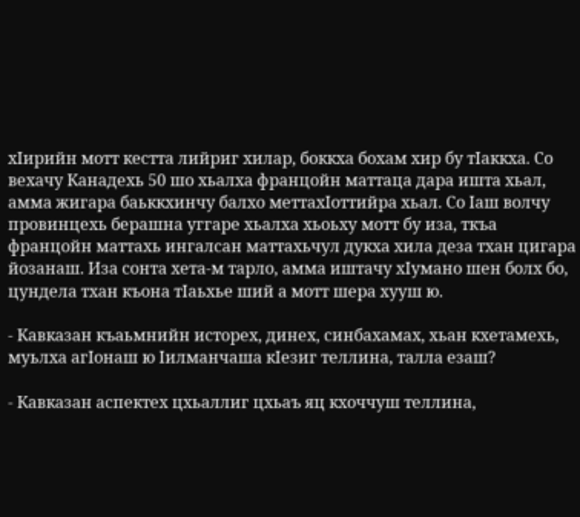хIирийн мотт кестта лийриг хилар, боккха бохам хир бу тIаккха. Со вехачу Канадехь 50 шо хьалха францойн маттаца дара ишта хьал, амма жигара баьккхинчу балхо меттахIоттийра хьал. Со Iаш волчу провинцехь берашна уггаре хьалха хьоьху мотт бу иза, ткъа францойн маттахь ингалсан маттахьчул дукха хила деза тхан цигара йозанаш. Иза сонта хета-м тарло, амма иштачу хIумано шен болх бо, цундела тхан къона тIаьхье ший а мотт шера хууш ю.

- Кавказан къаьмнийн исторех, динех, синбахамах, хьан кхетамехь, муьлха агIонаш ю Iилманчаша кIезиг теллина, талла езаш?

- Кавказан аспектех цхьаллиг цхьаъ яц кхоччуш теллина,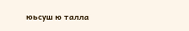юьсуш ю талла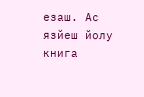езаш. Ас язйеш йолу книга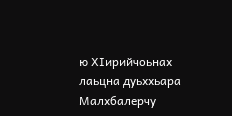ю ХIирийчоьнах лаьцна дуьххьара Малхбалерчу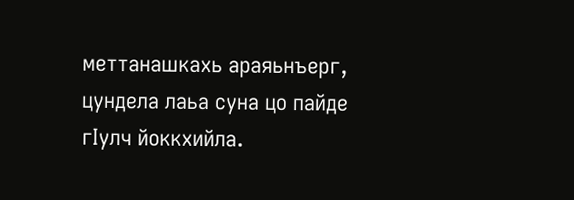меттанашкахь араяьнъерг, цундела лаьа суна цо пайде гIулч йоккхийла.